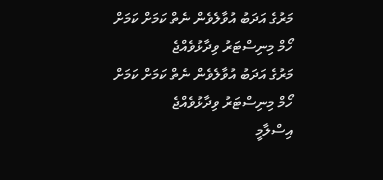މަރުގެ އަދަބު އުވާލެވެން ނެތް ކަމަށް ކަމަށް ހޯމް މިނިސްޓަރު ވިދާޅުވެއްޖެ
މަރުގެ އަދަބު އުވާލެވެން ނެތް ކަމަށް ކަމަށް ހޯމް މިނިސްޓަރު ވިދާޅުވެއްޖެ
އިސްލާމީ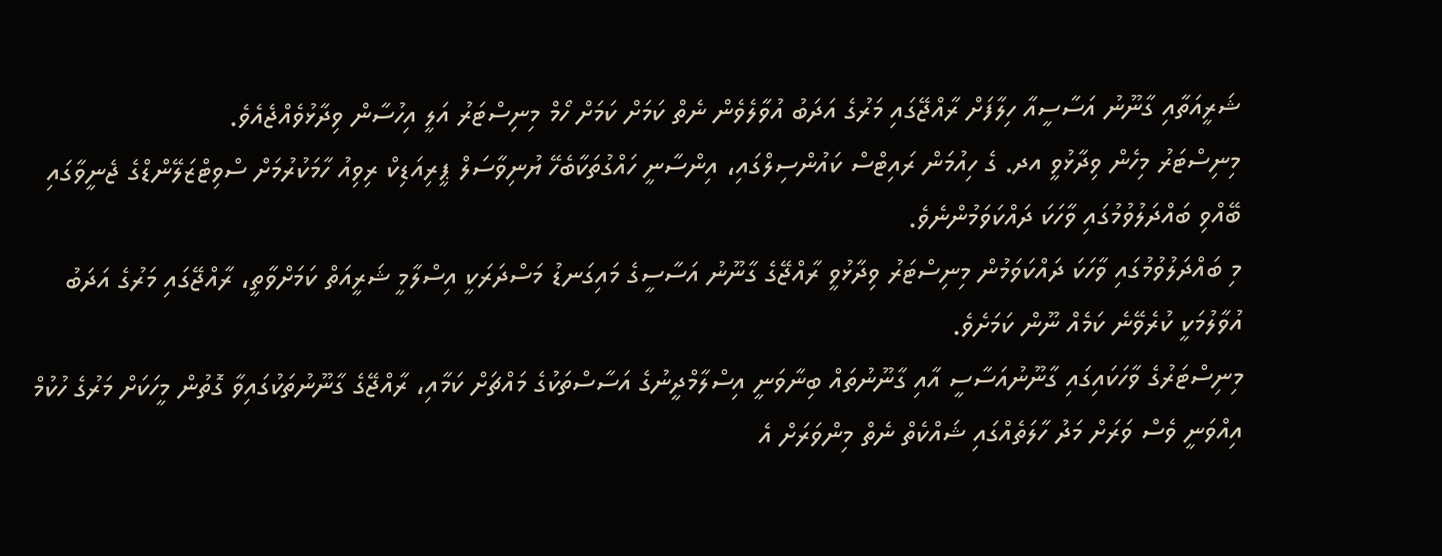ޝަރީއަތާއި ގާނޫނު އަސާސީއާ ހިލާފަށް ރާއްޖޭގައި މަރުގެ އަދަބު އުވާލެވެން ނެތް ކަމަށް ކަމަށް ހޯމް މިނިސްޓަރު އަލީ އިހުސާން ވިދާޅުވެއްޖެއެވެ.
މިނިސްޓަރު މިހެން ވިދާޅުވީ އދ. ގެ ހިއުމަން ރައިޓްސް ކައުންސިލްގައި، އިންސާނީ ހައްގުތަކާބެހޭ ޔުނިވާސަލް ޕީރިއަޑިކް ރިވިއު ހާމަކުރުމަށް ސްވިޓްޒަލޭންޑްގެ ޖެނީވާގައި ބޭއްވި ބައްދަލުވުމުގައި ވާހަކަ ދައްކަވަމުންނެވެ.
މި ބައްދަލުވުމުގައި ވާހަކަ ދައްކަވަމުން މިނިސްޓަރު ވިދާޅުވީ ރާއްޖޭގެ ގާނޫނު އަސާސީގެ މައިގަނޑު މަސްދަރަކީ އިސްލާމީ ޝަރީއަތް ކަމަށްވާތީ، ރާއްޖޭގައި މަރުގެ އަދަބު އުވާލުމަކީ ކުރެވޭނެ ކަމެއް ނޫން ކަމަށެވެ.
މިނިސްޓަރުގެ ވާހަކައިގައި ގާނޫނުއަސާސީ އާއި ގާނޫނުތައް ބިނާވަނީ އިސްލާމްދީނުގެ އަސާސްތަކުގެ މައްޗަށް ކަމާއި، ރާއްޖޭގެ ގާނޫނުތަކުގައިވާ ގޮތުން މީހަކަށް މަރުގެ ހުކުމް އިއްވަނީ ވެސް ވަރަށް މަދު ހާލަތެއްގައި ޝައްކެތް ނެތް މިންވަރަށް އެ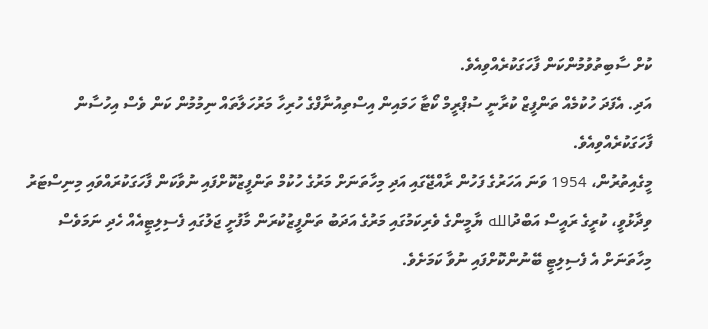ކުށް ސާބިތުވުމުންކަން ފާހަގަކުރެއްވިއެވެ.
އަދި. އެފަދަ ހުކުމެއް ތަންފީޒް ކުރާނީ ސުޕްރީމް ކޯޓާ ހަމައިން އިސްތިއުނާފްގެ ހުރިހާ މަރުހަލާތައް ނިމުމުން ކަން ވެސް އިހުސާން ފާހަގަކުރެއްވިއެވެ.
މީގެއިތުރުން، 1954 ވަނަ އަހަރުގެ ފަހުން ރާއްޖޭގައި އަދި މިހާތަނަށް މަރުގެ ހުކުމް ތަންފީޒުކޮށްފައި ނުވާކަން ފާހަގަކުރައްވައި މިނިސްޓަރު ވިދާޅުވީ، ކުރީގެ ރައީސް އަބްދުالله ޔާމީންގެ ވެރިކަމުގައި މަރުގެ އަދަބު ތަންފީޒުކުރަން މާފުށީ ޖަލުގައި ފެސިލިޓީއެއް ހެދި ނަމަވެސް މިހާތަނަށް އެ ފެސިލިޓީ ބޭނުންކޮށްފައި ނުވާ ކަމަށެވެ.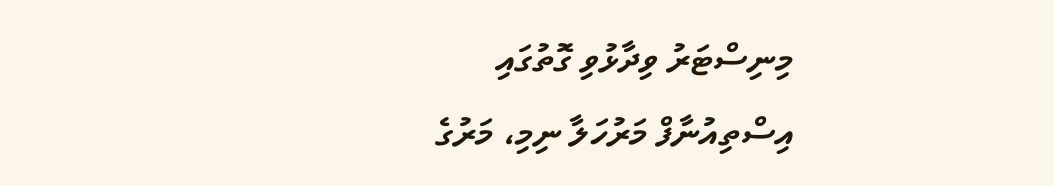މިނިސްޓަރު ވިދާޅުވި ގޮތުގައި އިސްތިއުނާފް މަރުހަލާ ނިމި، މަރުގެ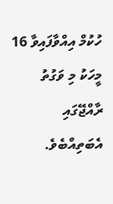ހުކުމް އިއްވާފައިވާ 16 މީހަކު މި ވަގުތު ރާއްޖޭގައި އެބަތިއްބެވެ.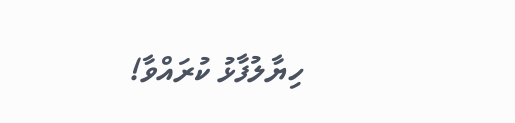ހިޔާލުފާޅު ކުރައްވާ!